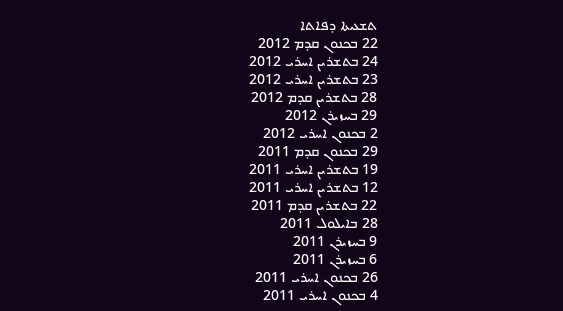ܬܫܥܝܬܐ ܕܦܐܬܐ
22 ܒܟܢܘܢ ܩܕܡ 2012
24 ܒܬܫܪܝܢ ܐܚܪܝ 2012
23 ܒܬܫܪܝܢ ܐܚܪܝ 2012
28 ܒܬܫܪܝܢ ܩܕܡ 2012
29 ܒܚܙܝܪܢ 2012
2 ܒܟܢܘܢ ܐܚܪܝ 2012
29 ܒܟܢܘܢ ܩܕܡ 2011
19 ܒܬܫܪܝܢ ܐܚܪܝ 2011
12 ܒܬܫܪܝܢ ܐܚܪܝ 2011
22 ܒܬܫܪܝܢ ܩܕܡ 2011
28 ܒܐܝܠܘܠ 2011
9 ܒܚܙܝܪܢ 2011
6 ܒܚܙܝܪܢ 2011
26 ܒܟܢܘܢ ܐܚܪܝ 2011
4 ܒܟܢܘܢ ܐܚܪܝ 2011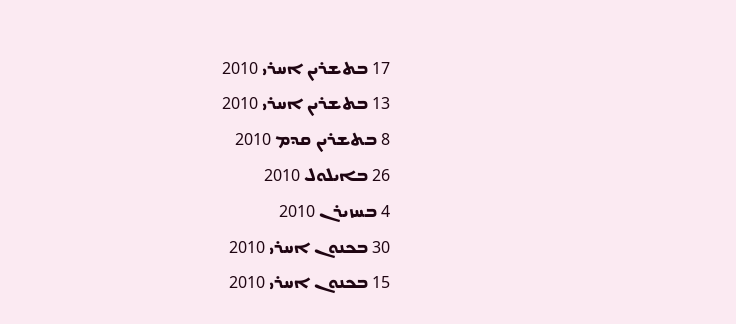17 ܒܬܫܪܝܢ ܐܚܪܝ 2010
13 ܒܬܫܪܝܢ ܐܚܪܝ 2010
8 ܒܬܫܪܝܢ ܩܕܡ 2010
26 ܒܐܝܠܘܠ 2010
4 ܒܚܙܝܪܢ 2010
30 ܒܟܢܘܢ ܐܚܪܝ 2010
15 ܒܟܢܘܢ ܐܚܪܝ 2010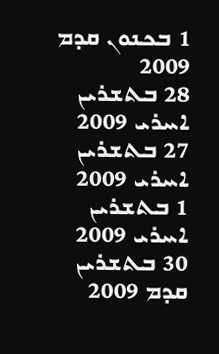1 ܒܟܢܘܢ ܩܕܡ 2009
28 ܒܬܫܪܝܢ ܐܚܪܝ 2009
27 ܒܬܫܪܝܢ ܐܚܪܝ 2009
1 ܒܬܫܪܝܢ ܐܚܪܝ 2009
30 ܒܬܫܪܝܢ ܩܕܡ 2009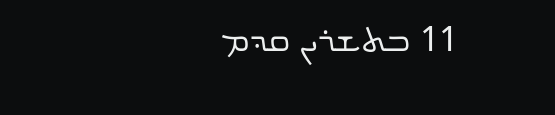11 ܒܬܫܪܝܢ ܩܕܡ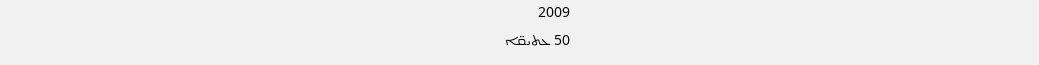2009
50 ܥܬܝܩ̈ܐ